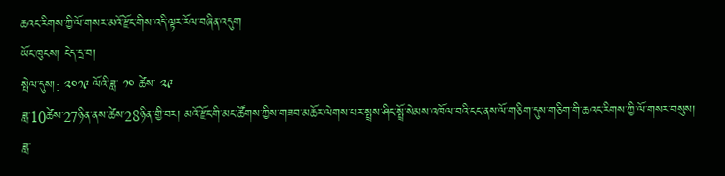ཆའང་རིགས་ཀྱི་ལོ་གསར་མའོ་རྫོང་གིས་འདི་ལྟར་རོལ་བཞིན་འདུག
ཡོང་ཁུངས། ངེད་དྲ་བ།
སྤེལ་དུས།: ༢༠༡༩ ལོའི་ཟླ་ ༡༠ ཚེས་ ༢༩
ཟླ་10ཚེས་27ཉིན་ནས་ཚེས་28ཉིན་གྱི་བར། མའོ་རྫོང་གི་མང་ཚོགས་ཀྱིས་གཟབ་མཆོར་ལེགས་པར་སྤྲས་ཤིང་སྤྲོ་སེམས་འཁོལ་བའི་ངང་ནས་ལོ་གཅིག་དུས་གཅིག་གི་ཆའང་རིགས་ཀྱི་ལོ་གསར་བསུས།
ཟླ་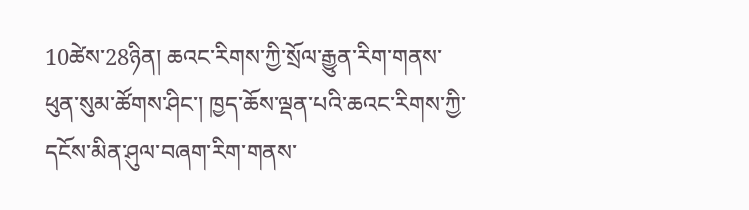10ཚེས་28ཉིན། ཆའང་རིགས་ཀྱི་སྲོལ་རྒྱུན་རིག་གནས་ཕུན་སུམ་ཚོགས་ཤིང་། ཁྱད་ཆོས་ལྡན་པའི་ཆའང་རིགས་ཀྱི་དངོས་མིན་ཤུལ་བཞག་རིག་གནས་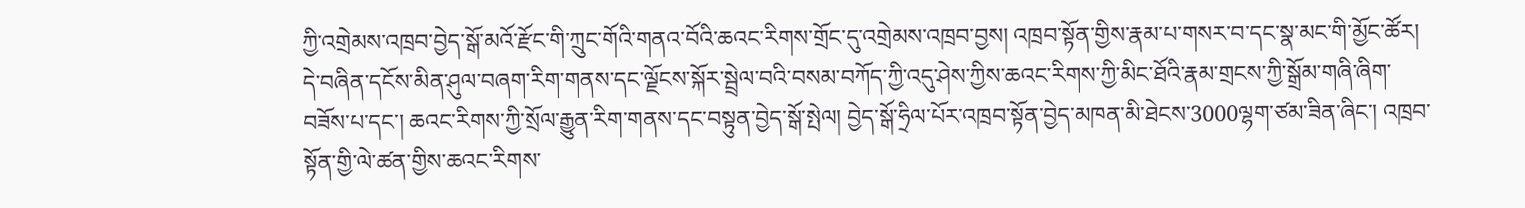ཀྱི་འགྲེམས་འཁྲབ་བྱེད་སྒོ་མའོ་རྫོང་གི་ཀྲུང་གོའི་གནའ་བོའི་ཆའང་རིགས་གྲོང་དུ་འགྲེམས་འཁྲབ་བྱས། འཁྲབ་སྟོན་གྱིས་རྣམ་པ་གསར་བ་དང་སྣ་མང་གི་མྱོང་ཚོར། དེ་བཞིན་དངོས་མིན་ཤུལ་བཞག་རིག་གནས་དང་ལྗོངས་སྐོར་སྦྲེལ་བའི་བསམ་བཀོད་ཀྱི་འདུ་ཤེས་ཀྱིས་ཆའང་རིགས་ཀྱི་མིང་ཐོའི་རྣམ་གྲངས་ཀྱི་སྒྲོམ་གཞི་ཞིག་བཟོས་པ་དང་། ཆའང་རིགས་ཀྱི་སྲོལ་རྒྱུན་རིག་གནས་དང་བསྟུན་བྱེད་སྒོ་སྤེལ། བྱེད་སྒོ་ཧྲིལ་པོར་འཁྲབ་སྟོན་བྱེད་མཁན་མི་ཐེངས་3000ལྷག་ཙམ་ཟིན་ཞིང་། འཁྲབ་སྟོན་གྱི་ལེ་ཚན་གྱིས་ཆའང་རིགས་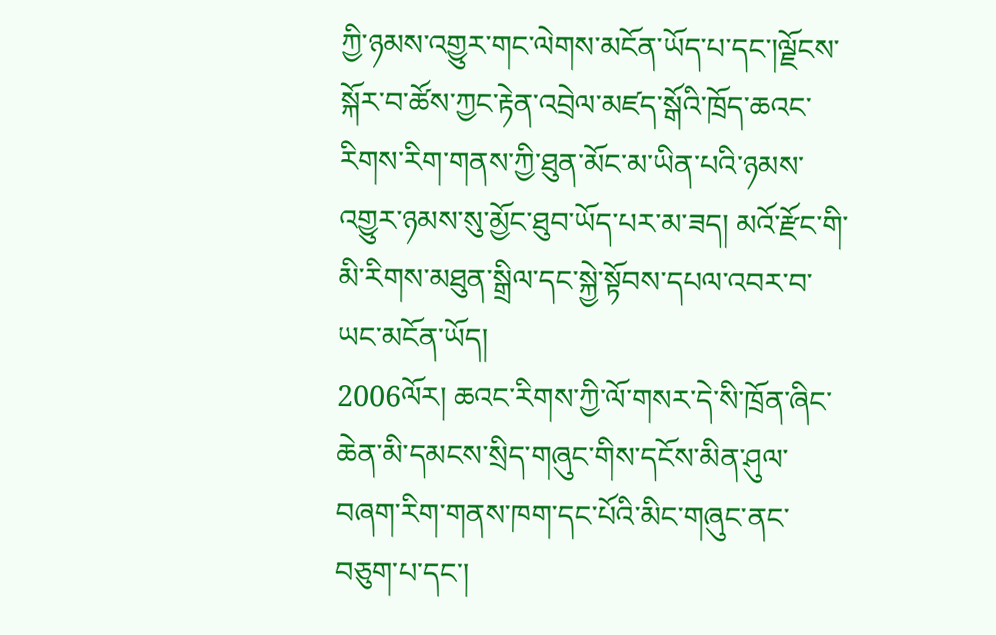ཀྱི་ཉམས་འགྱུར་གང་ལེགས་མངོན་ཡོད་པ་དང་།ལྗོངས་སྐོར་བ་ཚོས་ཀྱང་རྟེན་འབྲེལ་མཛད་སྒོའི་ཁྲོད་ཆའང་རིགས་རིག་གནས་ཀྱི་ཐུན་མོང་མ་ཡིན་པའི་ཉམས་འགྱུར་ཉམས་སུ་མྱོང་ཐུབ་ཡོད་པར་མ་ཟད། མའོ་རྫོང་གི་མི་རིགས་མཐུན་སྒྲིལ་དང་སྐྱེ་སྟོབས་དཔལ་འབར་བ་ཡང་མངོན་ཡོད།
2006ལོར། ཆའང་རིགས་ཀྱི་ལོ་གསར་དེ་སི་ཁྲོན་ཞིང་ཆེན་མི་དམངས་སྲིད་གཞུང་གིས་དངོས་མིན་ཤུལ་བཞག་རིག་གནས་ཁག་དང་པོའི་མིང་གཞུང་ནང་བཅུག་པ་དང་།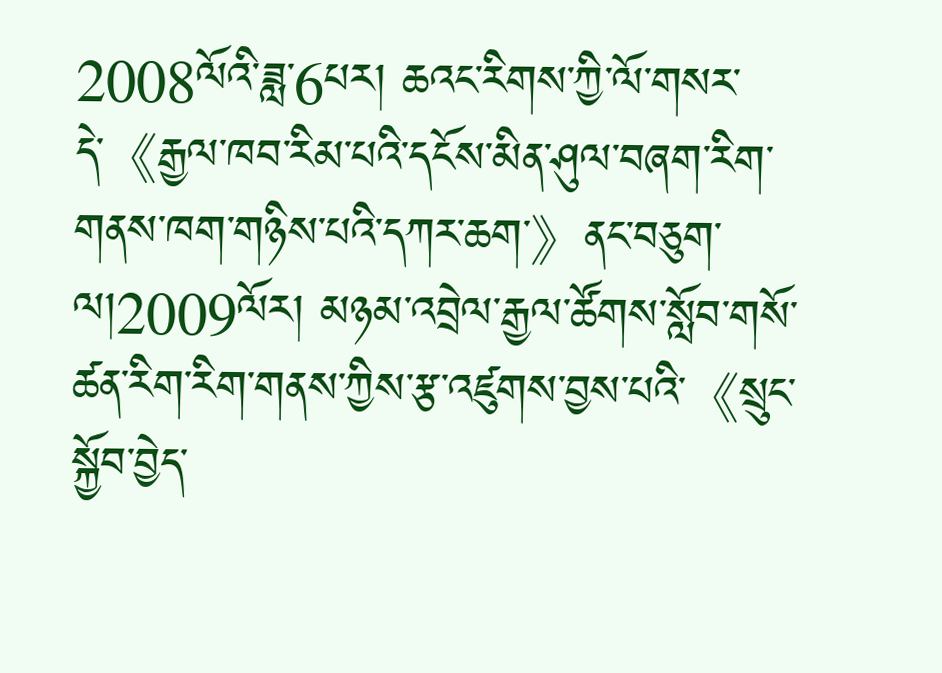2008ལོའི་ཟླ་6པར། ཆའང་རིགས་ཀྱི་ལོ་གསར་དེ་《རྒྱལ་ཁབ་རིམ་པའི་དངོས་མིན་ཤུལ་བཞག་རིག་གནས་ཁག་གཉིས་པའི་དཀར་ཆག་》ནང་བཅུག་ལ།2009ལོར། མཉམ་འབྲེལ་རྒྱལ་ཚོགས་སློབ་གསོ་ཚན་རིག་རིག་གནས་ཀྱིས་རྩ་འཛུགས་བྱས་པའི་《སྲུང་སྐྱོབ་བྱེད་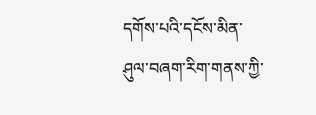དགོས་པའི་དངོས་མིན་ཤུལ་བཞག་རིག་གནས་ཀྱི་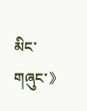མིང་གཞུང་》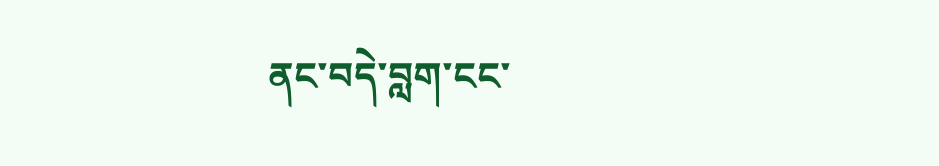ནང་བདེ་བླག་ངང་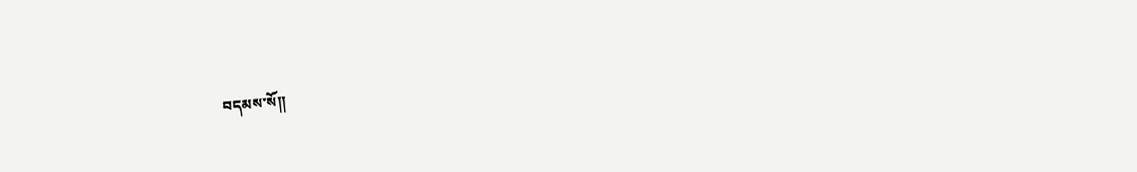བདམས་སོ།།